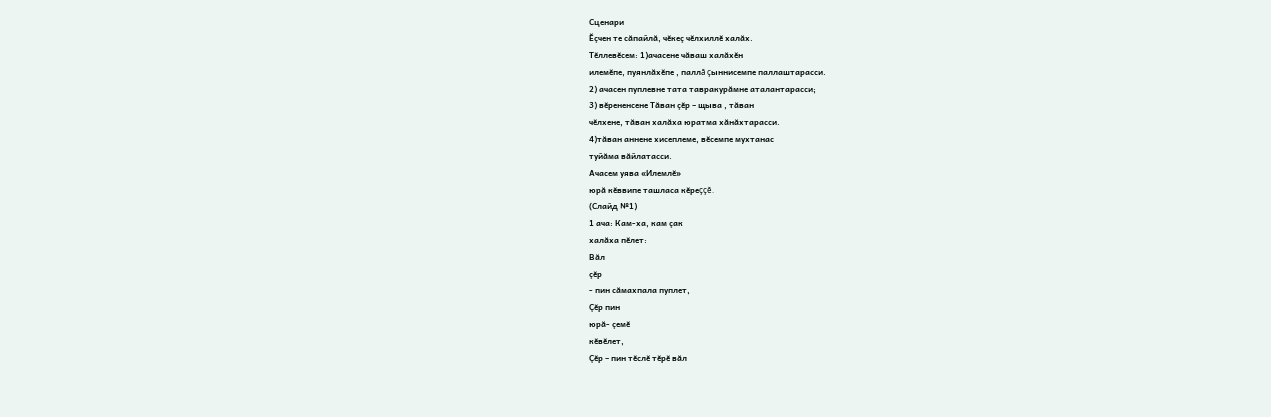Сценари
Ĕçчен те сăпайлă, чĕкеç чĕлхиллĕ халăх.
Тĕллевĕсем: 1)ачасене чăваш халăхĕн
илемĕпе, пуянлăхĕпе , паллă çыннисемпе паллаштарасси.
2) ачасен пуплевне тата тавракурăмне аталантарасси;
3) вĕрененсене Тăван çĕр – щыва , тăван
чĕлхене, тăван халăха юратма хăнăхтарасси.
4)тăван аннене хисеплеме, вĕсемпе мухтанас
туйăма вăйлатасси.
Ачасем уява «Илемлĕ»
юрă кĕввипе ташласа кĕреççĕ.
(Слайд №1)
1 ача: Кам-ха, кам çак
халăха пĕлет:
Вăл
çĕр
- пин сăмахпала пуплет,
Çĕр пин
юрă- çемĕ
кĕвĕлет,
Çĕр – пин тĕслĕ тĕрĕ вăл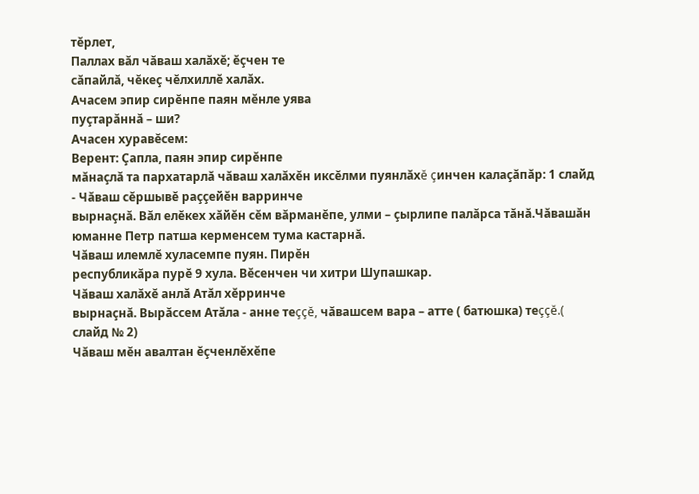тĕрлет,
Паллах вăл чăваш халăхĕ; ĕçчен те
сăпайлă, чĕкеç чĕлхиллĕ халăх.
Ачасем эпир сирĕнпе паян мĕнле уява
пуçтарăннă – ши?
Ачасен хуравĕсем:
Верент: Çапла, паян эпир сирĕнпе
мăнаçлă та пархатарлă чăваш халăхĕн иксĕлми пуянлăхĕ çинчен калаçăпăр: 1 слайд
- Чăваш сĕршывĕ раççейĕн варринче
вырнаçнă. Вăл елĕкех хăйĕн сĕм вăрманĕпе, улми – çырлипе палăрса тăнă.Чăвашăн
юманне Петр патша керменсем тума кастарнă.
Чăваш илемлĕ хуласемпе пуян. Пирĕн
республикăра пурĕ 9 хула. Вĕсенчен чи хитри Шупашкар.
Чăваш халăхĕ анлă Атăл хĕрринче
вырнаçнă. Вырăссем Атăла - анне теççĕ, чăвашсем вара – атте ( батюшка) теççĕ.(
слайд № 2)
Чăваш мĕн авалтан ĕçченлĕхĕпе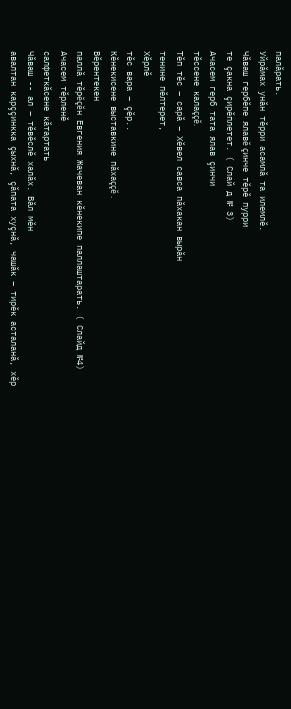палăрать.
Уйрăмах унăн тĕрри асамлă та илемлĕ.
Чăваш гербĕпе ялавĕ çинче тĕрĕ пурри
те çакна çирĕплетет. ( Слай д № 3)
Ачасем герб тата ялав çинчи
тĕссене калаççĕ.
Тĕп тĕс – сарă – Хĕвел савса пăхакан вырăн
тенине пĕлтерет,
Хĕрлĕ
тĕс вара – çĕр..
Кĕнекисене выставкине пăхаççĕ .
Вĕрентекен
паллă тĕрĕçĕн Евгения Жачеван кĕнекипе паллаштарать. ( Слайд №4) Ачасем тĕрленĕ
салфеткăсене кăтартать
Чăваш -- ал – тĕвĕслĕ халăх. Вăл мĕн
авалтан карççинкка çыхнă, çăпата хуçнă, чашăк – тирĕк асталанă, хĕр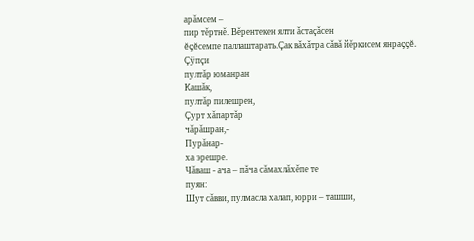арăмсем –
пир тĕртнĕ. Вĕрентекен ялти ǎстаçǎсен
ĕçĕсемпе паллаштарать.Çак вǎхǎтра сǎвǎ йĕркисем янраççĕ.
Çÿпçи
пултăр юманран
Кашăк,
пултăр пилешрен,
Çурт хăпартăр
чăрăшран,-
Пурăнар-
ха эрешре.
Чăваш - ача – пăча сăмахлăхĕпе те
пуян:
Шут сăвви, пулмасла халап, юрри – ташши,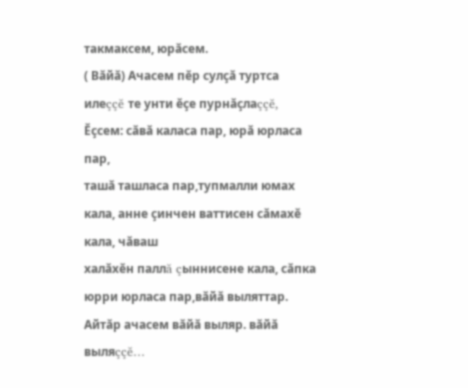такмаксем, юрăсем.
( Вăйă) Ачасем пĕр сулçă туртса
илеççĕ те унти ĕçе пурнăçлаççĕ,
Ĕçсем: сăвă каласа пар, юрă юрласа пар,
ташă ташласа пар,тупмалли юмах кала, анне çинчен ваттисен сăмахĕ кала, чăваш
халăхĕн паллă çыннисене кала, сăпка юрри юрласа пар,вăйă выляттар.
Айтăр ачасем вăйă выляр. вăйă выляççĕ…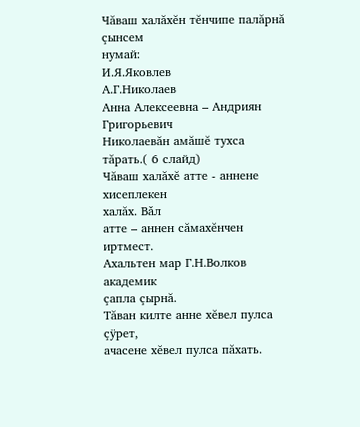Чăваш халăхĕн тĕнчипе палăрнă çынсем
нумай:
И.Я.Яковлев
А.Г.Николаев
Анна Алексеевна – Андриян Григорьевич
Николаевăн амăшĕ тухса тăрать.( 6 слайд)
Чăваш халăхĕ атте - аннене хисеплекен
халăх. Вǎл
атте – аннен сăмахĕнчен иртмест.
Ахальтен мар Г.Н.Волков академик
çапла çырнă.
Тăван килте анне хĕвел пулса çÿрет,
ачасене хĕвел пулса пăхать.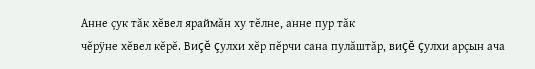Анне çук тăк хĕвел яраймăн ху тĕлне, анне пур тăк
чĕрÿне хĕвел кĕрĕ. Виçĕ çулхи хĕр пĕрчи сана пулăштăр, виçĕ çулхи арçын ача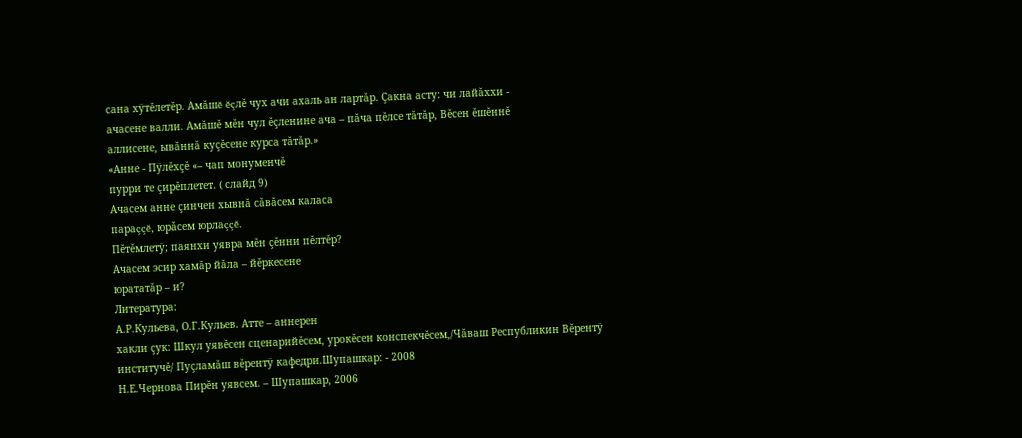сана хÿтĕлетĕр. Амăшĕ ĕçлĕ чух ачи ахаль ан лартăр. Çакна асту: чи лайăххи -
ачасене валли. Амăшĕ мĕн чул ĕçленине ача – пăча пĕлсе тăтăр, Вĕсен ĕшĕннĕ
аллисене, ывăннă куçĕсене курса тăтăр.»
«Анне - Пÿлĕхçĕ «– чап монуменчĕ
пурри те çирĕплетет. ( слайд 9)
Ачасем анне çинчен хывнă сăвăсем каласа
параççĕ, юрǎсем юрлаççĕ.
Пĕтĕмлетÿ; паянхи уявра мĕн çĕнни пĕлтĕр?
Ачасем эсир хамăр йăла – йĕркесене
юрататăр – и?
Литература:
А.Р.Кульева, О.Г.Кульев. Атте – аннерен
хакли çук: Шкул уявĕсен сценарийĕсем, урокĕсен конспекчĕсем,/Чăваш Республикин Вĕрентÿ
институчĕ/ Пуçламăш вĕрентÿ кафедри.Шупашкар: - 2008
Н.Е.Чернова Пирĕн уявсем. – Шупашкар, 2006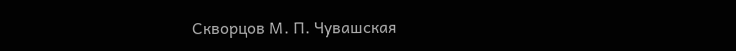Скворцов М. П. Чувашская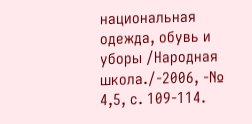национальная
одежда, обувь и уборы /Народная
школа./-2006, -№ 4,5, с. 109-114.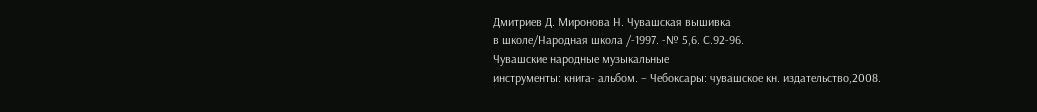Дмитриев Д. Миронова Н. Чувашская вышивка
в школе/Народная школа /-1997. -№ 5,6. С.92-96.
Чувашские народные музыкальные
инструменты: книга- альбом. – Чебоксары: чувашское кн. издательство,2008.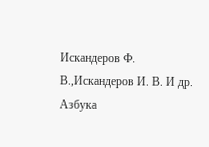Искандеров Ф. В.,Искандеров И. В. И др.
Азбука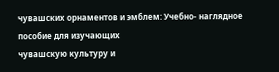чувашских орнаментов и эмблем: Учебно- наглядное пособие для изучающих
чувашскую культуру и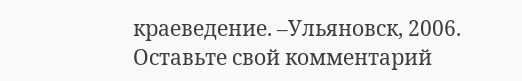краеведение. –Ульяновск, 2006.
Оставьте свой комментарий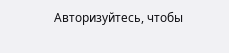Авторизуйтесь, чтобы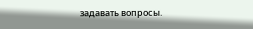задавать вопросы.